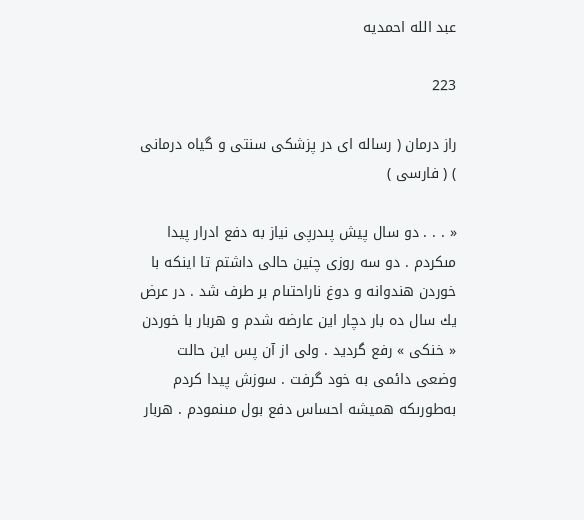عبد الله احمديه

223

راز درمان ( رساله اى در پزشكى سنتى و گياه درمانى ) ( فارسى )

« . . . دو سال پيش پىدرپى نياز به دفع ادرار پيدا مىكردم . دو سه روزى چنين حالى داشتم تا اينكه با خوردن هندوانه و دوغ ناراحتىام بر طرف شد . در عرض يك سال ده بار دچار اين عارضه شدم و هربار با خوردن « خنكى » رفع گرديد . ولى از آن پس اين حالت وضعى دائمى به خود گرفت . سوزش پيدا كردم به‌طورىكه هميشه احساس دفع بول مىنمودم . هربار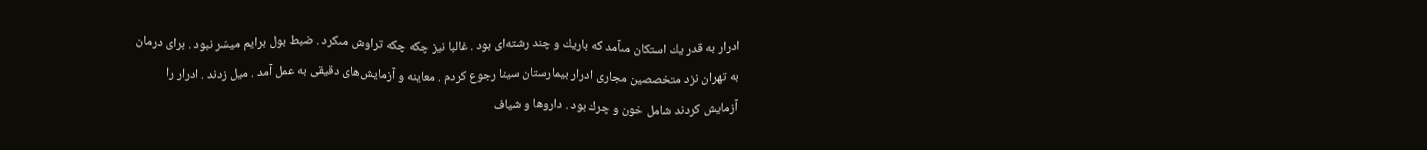ادرار به قدر يك استكان مىآمد كه باريك و چند رشته‌اى بود . غالبا نيز چكه چكه تراوش مىكرد . ضبط بول برايم ميسّر نبود . براى درمان به تهران نزد متخصصين مجارى ادرار بيمارستان سينا رجوع كردم . معاينه و آزمايش‌هاى دقيقى به عمل آمد . ميل زدند . ادرار را آزمايش كردند شامل خون و چرك بود . داروها و شياف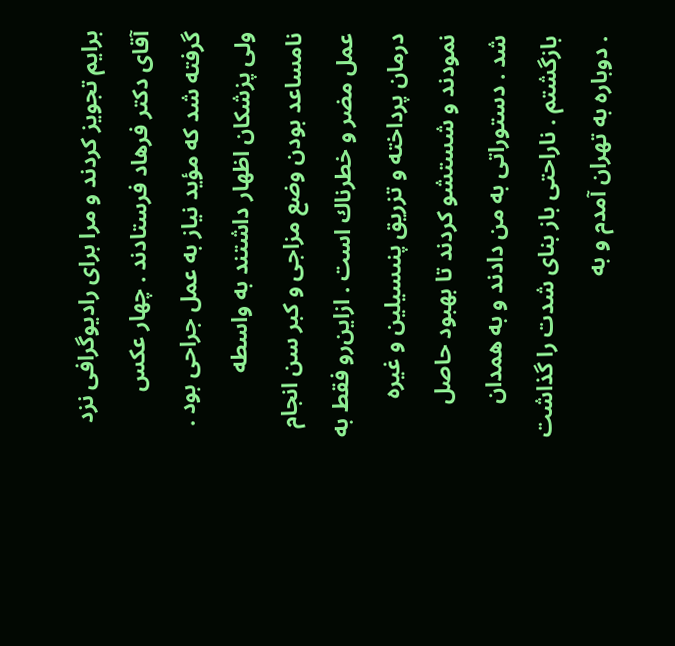برايم تجويز كردند و مرا براى راديوگرافى نزد آقاى دكتر فرهاد فرستادند . چهار عكس گرفته شد كه مؤيد نياز به عمل جراحى بود . ولى پزشكان اظهار داشتند به واسطه نامساعد بودن وضع مزاجى و كبر سن انجام عمل مضر و خطرناك است . ازاين‌رو فقط به درمان پرداخته و تزريق پنىسيلين و غيره نمودند و شستشو كردند تا بهبود حاصل شد . دستوراتى به من دادند و به همدان بازگشتم . ناراحتى باز بناى شدت را گذاشت . دوباره به تهران آمدم و به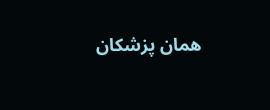همان پزشكان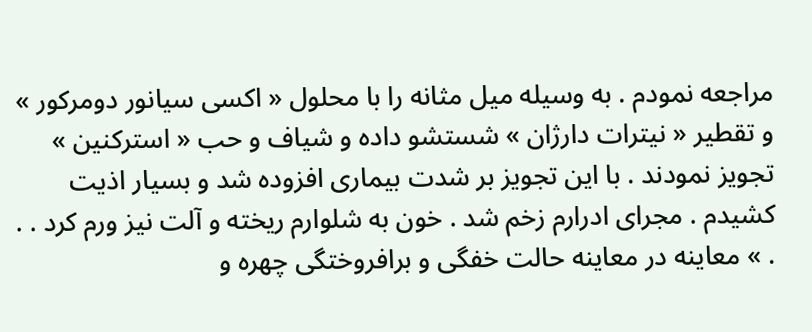مراجعه نمودم . به وسيله ميل مثانه را با محلول « اكسى سيانور دومركور » و تقطير « نيترات دارژان » شستشو داده و شياف و حب « استركنين » تجويز نمودند . با اين تجويز بر شدت بيمارى افزوده شد و بسيار اذيت كشيدم . مجراى ادرارم زخم شد . خون به شلوارم ريخته و آلت نيز ورم كرد . . . » معاينه در معاينه حالت خفگى و برافروختگى چهره و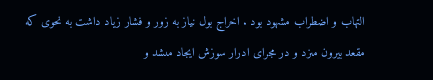التهاب و اضطراب مشهود بود . اخراج بول نياز به زور و فشار زياد داشت به نحوى كه مقعد بيرون مىزد و در مجراى ادرار سوزش ايجاد مىشد و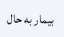بيمار به حال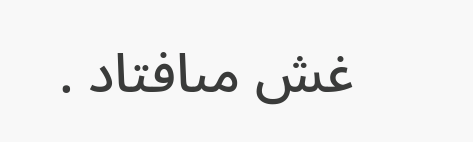غش مىافتاد .